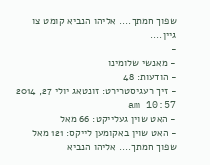שפוך חמתך.... אליהו הנביא קומט צו גיין....
-
- מאנשי שלומינו
- הודעות: 48
- זיך רעגיסטרירט: זונטאג יולי 27, 2014 10:57 am
- האט שוין געלייקט: 66 מאל
- האט שוין באקומען לייקס: 121 מאל
שפוך חמתך.... אליהו הנביא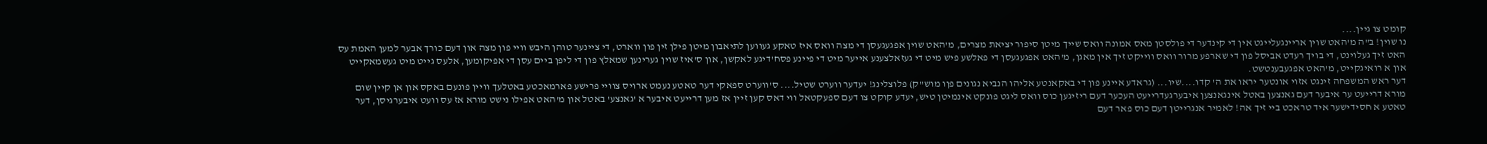קומט צו גיין....
נו שוין! ב"ה מ'האט שוין אריינגעלייגט אין די קינדער די פולסטן מאס אמונה וואס שייך מיטן סיפור יציאת מצרים, מ'האט שוין אפגעגעסן די מצה וואס איז טאקע געווען לתיאבון מיטן פילן זין פון ווארט, די ציינער טוהן היבש וויי פון מצה און דעם כורך אבער למען האמת עס האט זיך געלוינט, די בויך רעדט אביסל פון די שארפע מרור וואס ווייקט זיך אין מאגן, מ'האט אפגעגעסן די פאלשע פיש מיט די געזאלצענע אייער מיט די פיינע פסח'דיגע לאקשן, און ס'איז שוין גערינען שמאלץ פון די ליפן ביים עסן די אפיקומען, אלעס גייט מיט געשמאקייט און א רואיגקייט, מ'האט אפגעבענטשט.
דער ראש המשפחה זינגט אזוי אונטער יראו את ה' קדו....שיו... (גראדע איינע פון די באקאנטע אליהו הנביא נגונים פןו מוש"ק) פלוצלינג! יעדער ווערט שטיל.... ס'ווערט ספאקי דער טאטע נעמט ארויס צוויי פרישע פארמאכטע באטלעך וויין פונעם באקס און אן קיין שום מורא דרייעט ער איבער דעם גאנצען באטל אינגאנצען איבערגעדרייעט העכער דעם ריזיגען כוס וואס ליגט פונקט אינמיטן טיש, יעדע קוקט צו דעם ספעקטאל ווי דאס קען זיין אז מען דרייעט איבער א 'גאנצע' באטל און מ'האט אפילו נישט מורא אז עס וועט איבערגיסן, דער טאטע א חסידישער איד טראכט ביי זיך אה! לאמיר אנגרייטן דעם כוס פאר דעם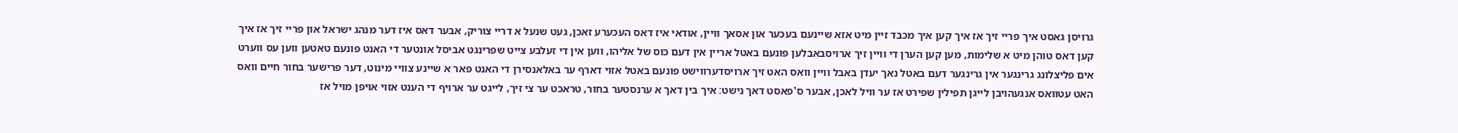גרויסן גאסט איך פריי זיך אז איך קען איך מכבד זיין מיט אזא שיינעם בעכער און אסאך וויין, אודאי איז דאס העכערע זאכן, געט שנעל א דריי צוריק, אבער דאס איז דער מנהג ישראל און פריי זיך אז איך קען דאס טוהן מיט א שלימות, מען קען הערן די וויין זיך ארויסבאבלען פונעם באטל אריין אין דעם כוס של אליהו, ווען אין די זעלבע צייט שפרינגט אביסל אונטער די האנט פונעם טאטען ווען עס ווערט אים פליצלונג גרינגער אין גרינגער דעם באטל נאך יעדן באבל וויין וואס האט זיך ארויסדערווישט פונעם באטל אזוי דארף ער באלאנסירן די האנט פאר א שיינע צוויי מינוט, דער פרישער בחור חיים וואס האט עטוואס אנגעהויבן לייגן תפילין שפירט אז ער וויל לאכן, אבער ס'פאסט דאך נישט: איך בין דאך א ערנסטער בחור, טראכט ער צי זיך, לייגט ער ארויף די הענט אזוי אויפן מויל אז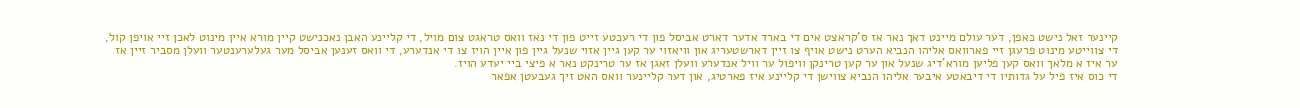קיינער זאל נישט כאפן, דער עולם מיינט דאך נאר אז ס'קראצט אים די בארד אדער דארט אביסל פון די רעכטע זייט פון די נאז וואס טראגט צום מויל, די קליינע האבן נאכנישט קיין מורא איין מינוט לאכן זיי אויפן קול, די צווייטע מינוט פרעגן זיי פארוואס אליהו הנביא הערט נישט אויף צו זיין דארשטעריג און וויאזוי ער קען גיין אזוי שנעל גיין פון איין הויז צו די אנדערע, די וואס זענען אביסל מער געלערענטער וועלן מסביר זיין אז ער איז א מלאך וואס קען פליען מורא'דיג שנעל און ער קען טרינקן וויפול ער וויל אנדערע וועלן זאגן אז ער טרינקט נאר א פיצי ביי יעדע הויז.
די כוס איז פיל על גדותיו די דיבאטע איבער אליהו הנביא צווישן די קליינע איז פארטיג, און דער קליינער וואס האט זיך געבעטן אפאר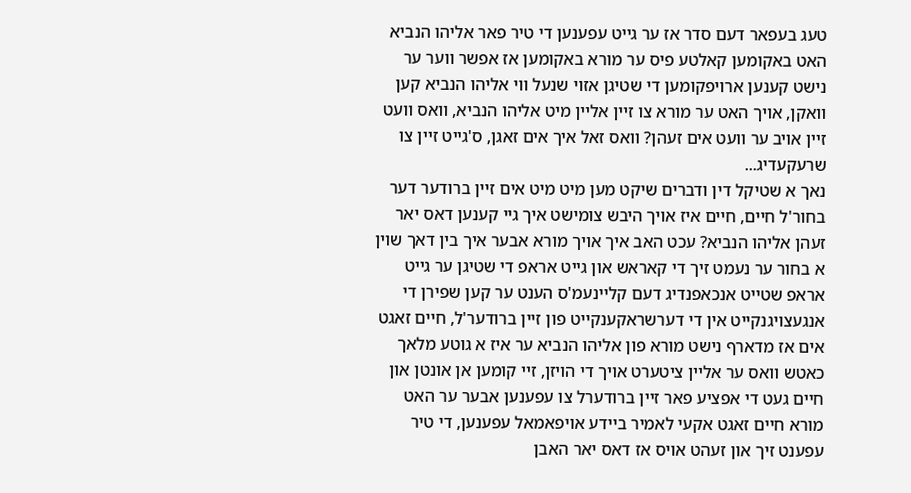טעג בעפאר דעם סדר אז ער גייט עפענען די טיר פאר אליהו הנביא האט באקומען קאלטע פיס ער מורא באקומען אז אפשר ווער ער נישט קענען ארויפקומען די שטיגן אזוי שנעל ווי אליהו הנביא קען וואקן, אויך האט ער מורא צו זיין אליין מיט אליהו הנביא, וואס וועט זיין אויב ער וועט אים זעהן? וואס זאל איך אים זאגן, ס'גייט זיין צו שרעקעדיג...
נאך א שטיקל דין ודברים שיקט מען מיט מיט אים זיין ברודער דער בחור'ל חיים, חיים איז אויך היבש צומישט איך גיי קענען דאס יאר זעהן אליהו הנביא? עכט האב איך אויך מורא אבער איך בין דאך שוין א בחור ער נעמט זיך די קאראש און גייט אראפ די שטיגן ער גייט אראפ שטייט אנכאפנדיג דעם קליינעמ'ס הענט ער קען שפירן די אנגעצויגנקייט אין די דערשראקענקייט פון זיין ברודער'ל, חיים זאגט אים אז מדארף נישט מורא פון אליהו הנביא ער איז א גוטע מלאך כאטש וואס ער אליין ציטערט אויך די הויזן, זיי קומען אן אונטן און חיים געט די אפציע פאר זיין ברודערל צו עפענען אבער ער האט מורא חיים זאגט אקעי לאמיר ביידע אויפאמאל עפענען, די טיר עפענט זיך און זעהט אויס אז דאס יאר האבן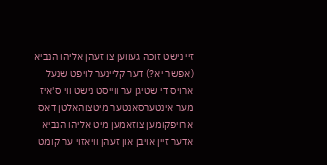זיי נישט זוכה געווען צו זעהן אליהו הנביא (אפשר יא?) דער קליינער לויפט שנעל ארויס די שטיגן ער ווייסט נישט ווי ס'איז מער אינטערסאנטער מיטצוהאלטן דאס ארויפקומען צוזאמען מיט אליהו הנביא אדער זיין אויבן און זעהן וויאזוי ער קומט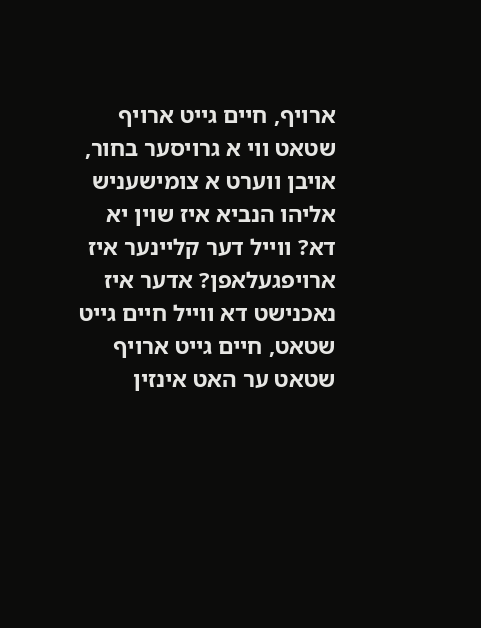ארויף, חיים גייט ארויף שטאט ווי א גרויסער בחור, אויבן ווערט א צומישעניש אליהו הנביא איז שוין יא דא? ווייל דער קליינער איז ארויפגעלאפן? אדער איז נאכנישט דא ווייל חיים גייט שטאט, חיים גייט ארויף שטאט ער האט אינזין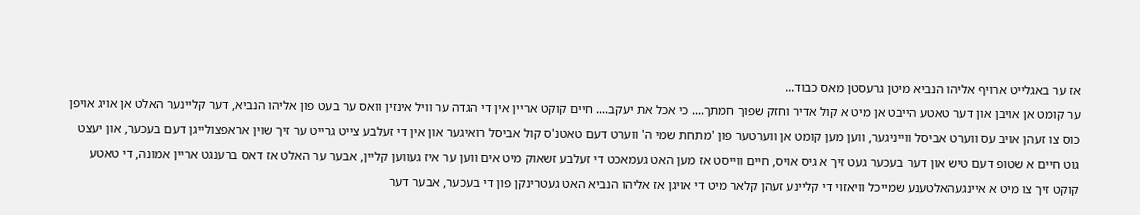אז ער באגלייט ארויף אליהו הנביא מיטן גרעסטן מאס כבוד...
ער קומט אן אויבן און דער טאטע הייבט אן מיט א קול אדיר וחזק שפוך חמתך.... כי אכל את יעקב.... חיים קוקט אריין אין די הגדה ער וויל אינזין וואס ער בעט פון אליהו הנביא, דער קליינער האלט אן אויג אויפן כוס צו זעהן אויב עס ווערט אביסל ווייניגער, ווען מען קומט אן ווערטער פון 'מתחת שמי ה' ווערט דעם טאטנ'ס קול אביסל רואיגער און אין די זעלבע צייט גרייט ער זיך שוין אראפצולייגן דעם בעכער, און יעצט גוט חיים א שטופ דעם טיש און דער בעכער געט זיך א גיס אויס, חיים ווייסט אז מען האט געמאכט די זעלבע זשאוק מיט אים ווען ער איז געווען קליין, אבער ער האלט אז דאס ברענגט אריין אמונה, די טאטע קוקט זיך צו מיט א איינגעהאלטענע שמייכל וויאזוי די קליינע זעהן קלאר מיט די אויגן אז אליהו הנביא האט געטרינקן פון די בעכער, אבער דער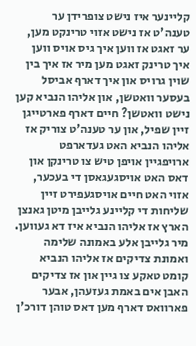קליינער איז נישט צופרידן ער טענה'ט אז נישט אזוי טרינקט מען, ער זאגט אז ווען איך גיס אויס ווען איך טרינק זאגט מען מיר אז איך בין שוין גרויס און איך דארף אביסל בעסער וואטשן, און אליהו הנביא קען נישט וואטשן? חיים דארף פארטייגן זיין שפיל, און ער טענה'ט צוריק אז אליהו הנביא האט געדארפט ארויפגיין אויפן טיש צו טרינקן און דאס האט אויסגעגאסן די בעכער, אזוי האט חיים אויסגעפירט זיין שליחות די קליינע גלייבן מיטן גאנצן הארץ אז אליהו הנביא איז דא געווען.
מיר גלייבן אלע באמונה שלימה ואמונת צדיקים אז אליהו הנביא קומט טאקע צו גיין און אז צדיקים האבן אים באמת געזעהן, אבער פארוואס דארף מען דאס טוהן דורכ'ן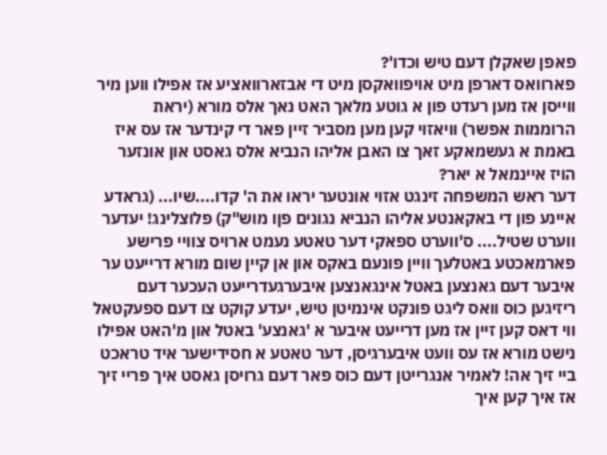פאפן שאקלן דעם טיש וכדו'?
פארוואס דארפן מיט אויפוואקסן מיט די אבזארוואציע אז אפילו ווען מיר ווייסן אז מען רעדט פון א גוטע מלאך האט נאך אלס מורא (יראת הרוממות אפשר) וויאזוי קען מען מסביר זיין פאר די קינדער אז עס איז באמת א געשמאקע זאך צו האבן אליהו הנביא אלס גאסט און אונזער הויז איינמאל א יאר?
דער ראש המשפחה זינגט אזוי אונטער יראו את ה' קדו....שיו... (גראדע איינע פון די באקאנטע אליהו הנביא נגונים פןו מוש"ק) פלוצלינג! יעדער ווערט שטיל.... ס'ווערט ספאקי דער טאטע נעמט ארויס צוויי פרישע פארמאכטע באטלעך וויין פונעם באקס און אן קיין שום מורא דרייעט ער איבער דעם גאנצען באטל אינגאנצען איבערגעדרייעט העכער דעם ריזיגען כוס וואס ליגט פונקט אינמיטן טיש, יעדע קוקט צו דעם ספעקטאל ווי דאס קען זיין אז מען דרייעט איבער א 'גאנצע' באטל און מ'האט אפילו נישט מורא אז עס וועט איבערגיסן, דער טאטע א חסידישער איד טראכט ביי זיך אה! לאמיר אנגרייטן דעם כוס פאר דעם גרויסן גאסט איך פריי זיך אז איך קען איך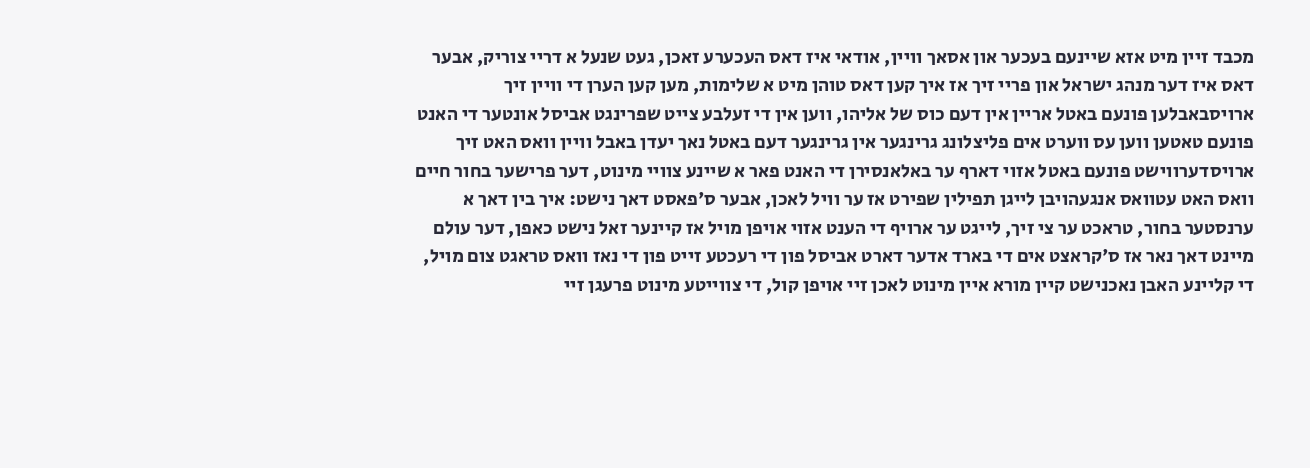מכבד זיין מיט אזא שיינעם בעכער און אסאך וויין, אודאי איז דאס העכערע זאכן, געט שנעל א דריי צוריק, אבער דאס איז דער מנהג ישראל און פריי זיך אז איך קען דאס טוהן מיט א שלימות, מען קען הערן די וויין זיך ארויסבאבלען פונעם באטל אריין אין דעם כוס של אליהו, ווען אין די זעלבע צייט שפרינגט אביסל אונטער די האנט פונעם טאטען ווען עס ווערט אים פליצלונג גרינגער אין גרינגער דעם באטל נאך יעדן באבל וויין וואס האט זיך ארויסדערווישט פונעם באטל אזוי דארף ער באלאנסירן די האנט פאר א שיינע צוויי מינוט, דער פרישער בחור חיים וואס האט עטוואס אנגעהויבן לייגן תפילין שפירט אז ער וויל לאכן, אבער ס'פאסט דאך נישט: איך בין דאך א ערנסטער בחור, טראכט ער צי זיך, לייגט ער ארויף די הענט אזוי אויפן מויל אז קיינער זאל נישט כאפן, דער עולם מיינט דאך נאר אז ס'קראצט אים די בארד אדער דארט אביסל פון די רעכטע זייט פון די נאז וואס טראגט צום מויל, די קליינע האבן נאכנישט קיין מורא איין מינוט לאכן זיי אויפן קול, די צווייטע מינוט פרעגן זיי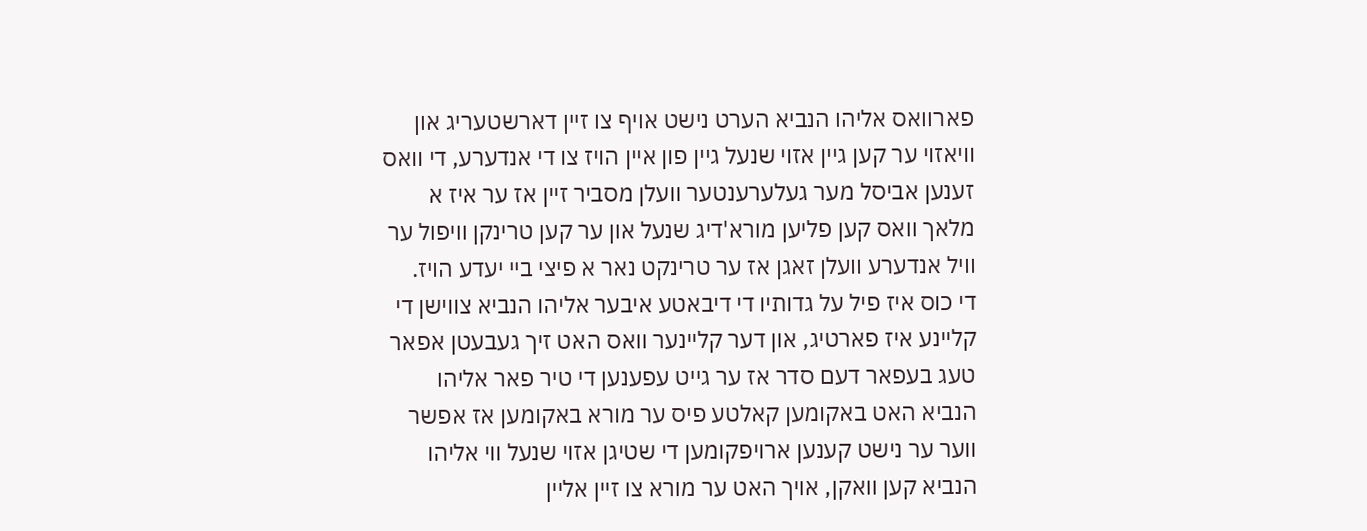פארוואס אליהו הנביא הערט נישט אויף צו זיין דארשטעריג און וויאזוי ער קען גיין אזוי שנעל גיין פון איין הויז צו די אנדערע, די וואס זענען אביסל מער געלערענטער וועלן מסביר זיין אז ער איז א מלאך וואס קען פליען מורא'דיג שנעל און ער קען טרינקן וויפול ער וויל אנדערע וועלן זאגן אז ער טרינקט נאר א פיצי ביי יעדע הויז.
די כוס איז פיל על גדותיו די דיבאטע איבער אליהו הנביא צווישן די קליינע איז פארטיג, און דער קליינער וואס האט זיך געבעטן אפאר טעג בעפאר דעם סדר אז ער גייט עפענען די טיר פאר אליהו הנביא האט באקומען קאלטע פיס ער מורא באקומען אז אפשר ווער ער נישט קענען ארויפקומען די שטיגן אזוי שנעל ווי אליהו הנביא קען וואקן, אויך האט ער מורא צו זיין אליין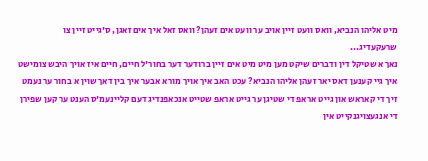מיט אליהו הנביא, וואס וועט זיין אויב ער וועט אים זעהן? וואס זאל איך אים זאגן, ס'גייט זיין צו שרעקעדיג...
נאך א שטיקל דין ודברים שיקט מען מיט מיט אים זיין ברודער דער בחור'ל חיים, חיים איז אויך היבש צומישט איך גיי קענען דאס יאר זעהן אליהו הנביא? עכט האב איך אויך מורא אבער איך בין דאך שוין א בחור ער נעמט זיך די קאראש און גייט אראפ די שטיגן ער גייט אראפ שטייט אנכאפנדיג דעם קליינעמ'ס הענט ער קען שפירן די אנגעצויגנקייט אין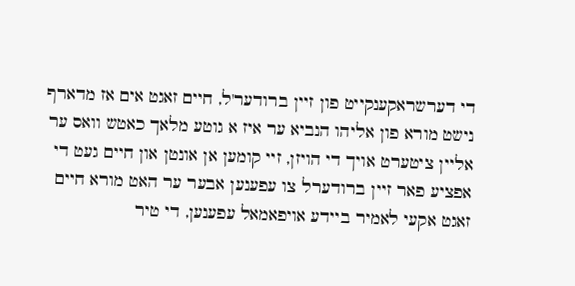די דערשראקענקייט פון זיין ברודער'ל, חיים זאגט אים אז מדארף נישט מורא פון אליהו הנביא ער איז א גוטע מלאך כאטש וואס ער אליין ציטערט אויך די הויזן, זיי קומען אן אונטן און חיים געט די אפציע פאר זיין ברודערל צו עפענען אבער ער האט מורא חיים זאגט אקעי לאמיר ביידע אויפאמאל עפענען, די טיר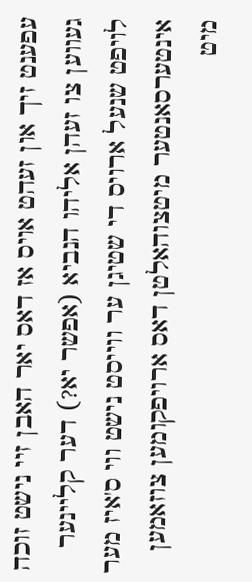עפענט זיך און זעהט אויס אז דאס יאר האבן זיי נישט זוכה געווען צו זעהן אליהו הנביא (אפשר יא?) דער קליינער לויפט שנעל ארויס די שטיגן ער ווייסט נישט ווי ס'איז מער אינטערסאנטער מיטצוהאלטן דאס ארויפקומען צוזאמען מיט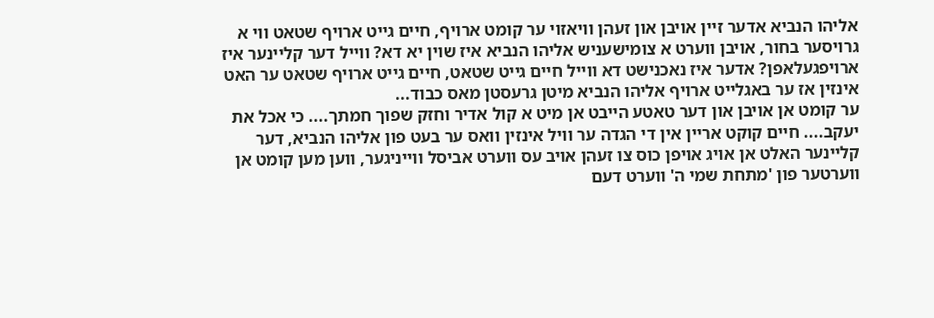אליהו הנביא אדער זיין אויבן און זעהן וויאזוי ער קומט ארויף, חיים גייט ארויף שטאט ווי א גרויסער בחור, אויבן ווערט א צומישעניש אליהו הנביא איז שוין יא דא? ווייל דער קליינער איז ארויפגעלאפן? אדער איז נאכנישט דא ווייל חיים גייט שטאט, חיים גייט ארויף שטאט ער האט אינזין אז ער באגלייט ארויף אליהו הנביא מיטן גרעסטן מאס כבוד...
ער קומט אן אויבן און דער טאטע הייבט אן מיט א קול אדיר וחזק שפוך חמתך.... כי אכל את יעקב.... חיים קוקט אריין אין די הגדה ער וויל אינזין וואס ער בעט פון אליהו הנביא, דער קליינער האלט אן אויג אויפן כוס צו זעהן אויב עס ווערט אביסל ווייניגער, ווען מען קומט אן ווערטער פון 'מתחת שמי ה' ווערט דעם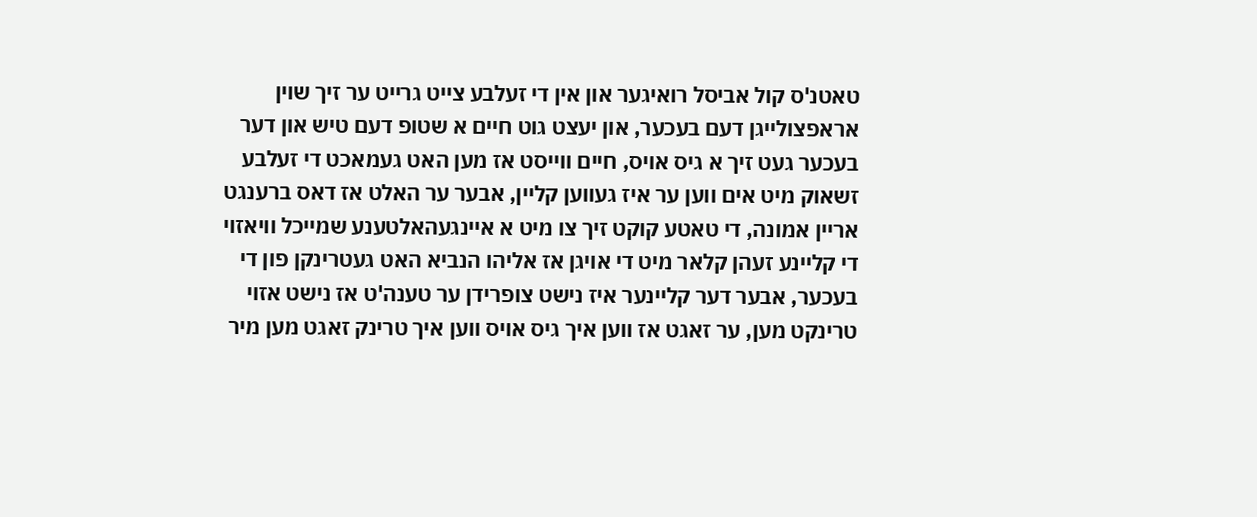טאטנ'ס קול אביסל רואיגער און אין די זעלבע צייט גרייט ער זיך שוין אראפצולייגן דעם בעכער, און יעצט גוט חיים א שטופ דעם טיש און דער בעכער געט זיך א גיס אויס, חיים ווייסט אז מען האט געמאכט די זעלבע זשאוק מיט אים ווען ער איז געווען קליין, אבער ער האלט אז דאס ברענגט אריין אמונה, די טאטע קוקט זיך צו מיט א איינגעהאלטענע שמייכל וויאזוי די קליינע זעהן קלאר מיט די אויגן אז אליהו הנביא האט געטרינקן פון די בעכער, אבער דער קליינער איז נישט צופרידן ער טענה'ט אז נישט אזוי טרינקט מען, ער זאגט אז ווען איך גיס אויס ווען איך טרינק זאגט מען מיר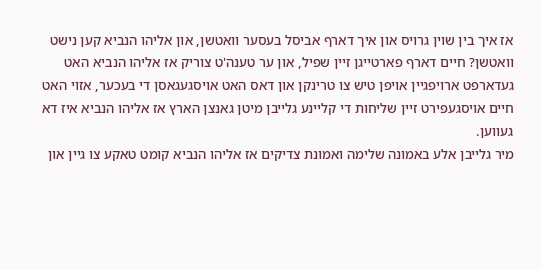אז איך בין שוין גרויס און איך דארף אביסל בעסער וואטשן, און אליהו הנביא קען נישט וואטשן? חיים דארף פארטייגן זיין שפיל, און ער טענה'ט צוריק אז אליהו הנביא האט געדארפט ארויפגיין אויפן טיש צו טרינקן און דאס האט אויסגעגאסן די בעכער, אזוי האט חיים אויסגעפירט זיין שליחות די קליינע גלייבן מיטן גאנצן הארץ אז אליהו הנביא איז דא געווען.
מיר גלייבן אלע באמונה שלימה ואמונת צדיקים אז אליהו הנביא קומט טאקע צו גיין און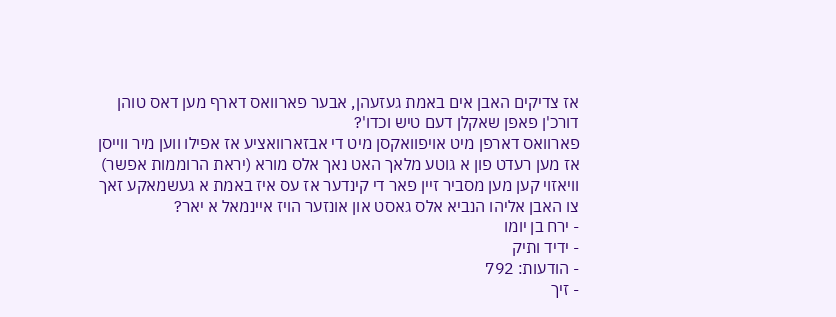אז צדיקים האבן אים באמת געזעהן, אבער פארוואס דארף מען דאס טוהן דורכ'ן פאפן שאקלן דעם טיש וכדו'?
פארוואס דארפן מיט אויפוואקסן מיט די אבזארוואציע אז אפילו ווען מיר ווייסן אז מען רעדט פון א גוטע מלאך האט נאך אלס מורא (יראת הרוממות אפשר) וויאזוי קען מען מסביר זיין פאר די קינדער אז עס איז באמת א געשמאקע זאך צו האבן אליהו הנביא אלס גאסט און אונזער הויז איינמאל א יאר?
- ירח בן יומו
- ידיד ותיק
- הודעות: 792
- זיך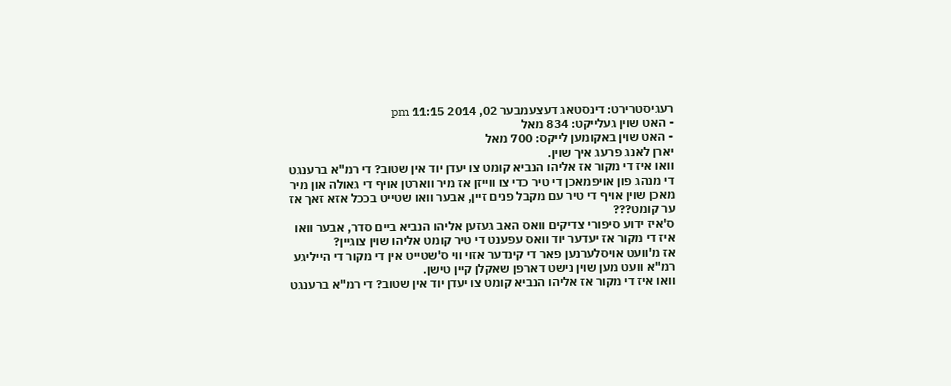רעגיסטרירט: דינסטאג דעצעמבער 02, 2014 11:15 pm
- האט שוין געלייקט: 834 מאל
- האט שוין באקומען לייקס: 700 מאל
יארן לאנג פרעג איך שוין.
וואו איז די מקור אז אליהו הנביא קומט צו יעדן יוד אין שטוב? די רמ"א ברענגט די מנהג פון אויפמאכן די טיר כדי צו ווייזן אז מיר ווארטן אויף די גאולה און מיר מאכן שוין אויף די טיר עם מקבל פנים זיין, אבער וואו שטייט בככל אזא זאך אז ער קומט???
ס'איז ידוע סיפורי צדיקים וואס האב געזען אליהו הנביא ביים סדר, אבער וואו איז די מקור אז יעדער יוד וואס עפענט די טיר קומט אליהו שוין צוגיין?
אז מ'וועט אויסלערנען פאר די קינדער אזוי ווי ס'שטייט אין די מקור די הייליגע רמ"א וועט מען שוין נישט דארפן שאקלן קיין טישן.
וואו איז די מקור אז אליהו הנביא קומט צו יעדן יוד אין שטוב? די רמ"א ברענגט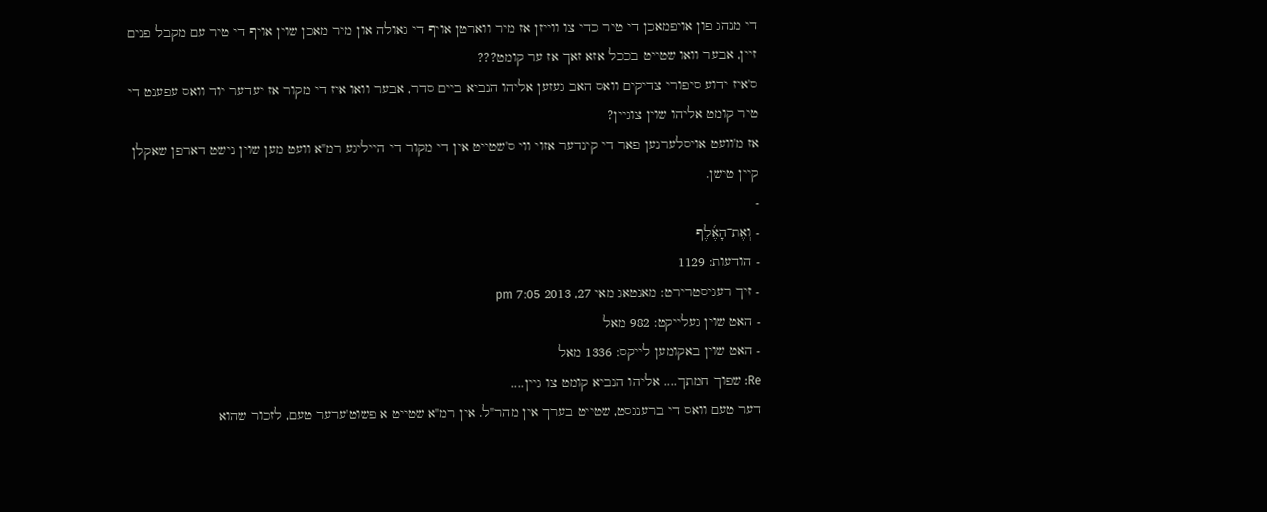די מנהג פון אויפמאכן די טיר כדי צו ווייזן אז מיר ווארטן אויף די גאולה און מיר מאכן שוין אויף די טיר עם מקבל פנים זיין, אבער וואו שטייט בככל אזא זאך אז ער קומט???
ס'איז ידוע סיפורי צדיקים וואס האב געזען אליהו הנביא ביים סדר, אבער וואו איז די מקור אז יעדער יוד וואס עפענט די טיר קומט אליהו שוין צוגיין?
אז מ'וועט אויסלערנען פאר די קינדער אזוי ווי ס'שטייט אין די מקור די הייליגע רמ"א וועט מען שוין נישט דארפן שאקלן קיין טישן.
-
- וְאֶת־הָאֶ֜לֶף
- הודעות: 1129
- זיך רעגיסטרירט: מאנטאג מאי 27, 2013 7:05 pm
- האט שוין געלייקט: 982 מאל
- האט שוין באקומען לייקס: 1336 מאל
Re: שפוך חמתך.... אליהו הנביא קומט צו גיין....
דער טעם וואס די ברענגסט, שטייט בערך אין מהר"ל. אין רמ"א שטייט א פשוט'ערער טעם, לזכור שהוא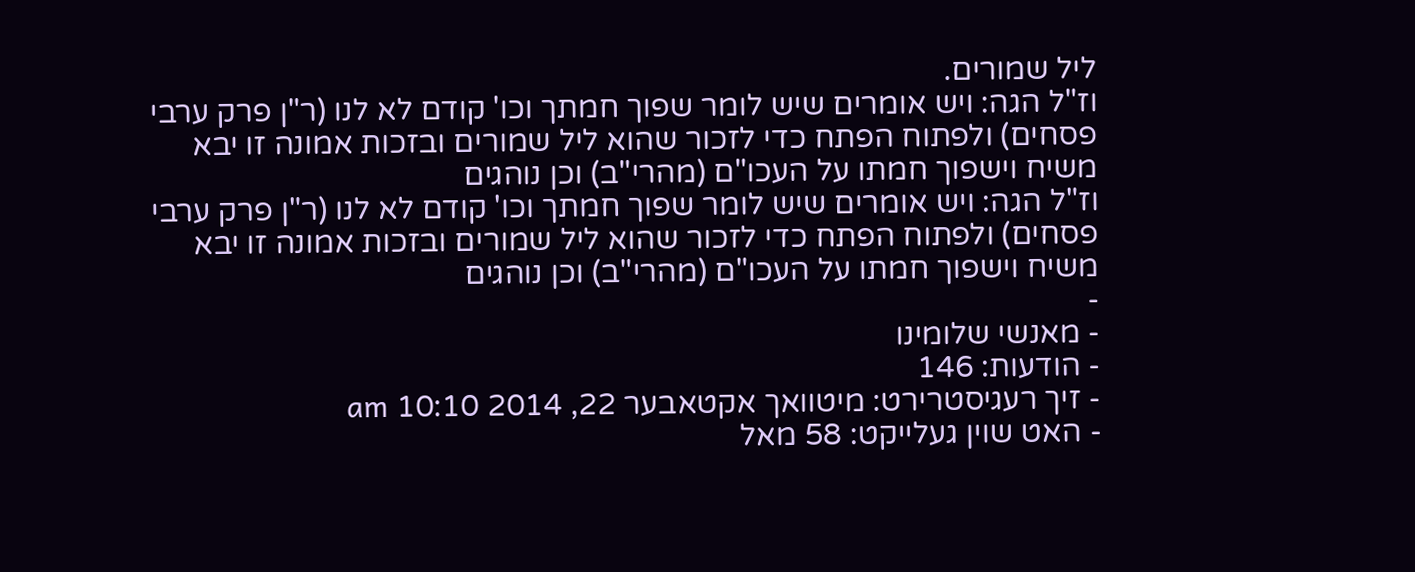ליל שמורים.
וז"ל הגה: ויש אומרים שיש לומר שפוך חמתך וכו' קודם לא לנו (ר"ן פרק ערבי פסחים) ולפתוח הפתח כדי לזכור שהוא ליל שמורים ובזכות אמונה זו יבא משיח וישפוך חמתו על העכו"ם (מהרי"ב) וכן נוהגים
וז"ל הגה: ויש אומרים שיש לומר שפוך חמתך וכו' קודם לא לנו (ר"ן פרק ערבי פסחים) ולפתוח הפתח כדי לזכור שהוא ליל שמורים ובזכות אמונה זו יבא משיח וישפוך חמתו על העכו"ם (מהרי"ב) וכן נוהגים
-
- מאנשי שלומינו
- הודעות: 146
- זיך רעגיסטרירט: מיטוואך אקטאבער 22, 2014 10:10 am
- האט שוין געלייקט: 58 מאל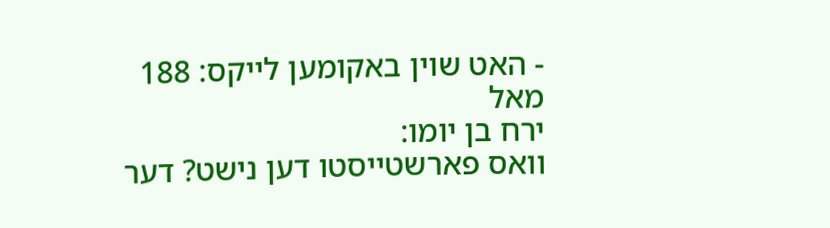- האט שוין באקומען לייקס: 188 מאל
ירח בן יומו:
וואס פארשטייסטו דען נישט? דער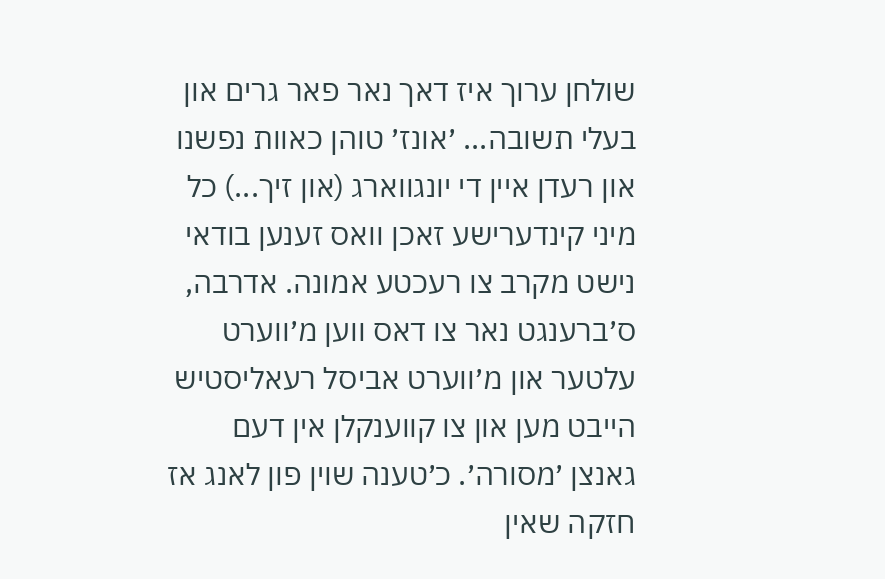שולחן ערוך איז דאך נאר פאר גרים און בעלי תשובה... ׳אונז׳ טוהן כאוות נפשנו און רעדן איין די יונגווארג (און זיך...) כל מיני קינדערישע זאכן וואס זענען בודאי נישט מקרב צו רעכטע אמונה. אדרבה, ס׳ברענגט נאר צו דאס ווען מ׳ווערט עלטער און מ׳ווערט אביסל רעאליסטיש הייבט מען און צו קווענקלן אין דעם גאנצן ׳מסורה׳. כ׳טענה שוין פון לאנג אז חזקה שאין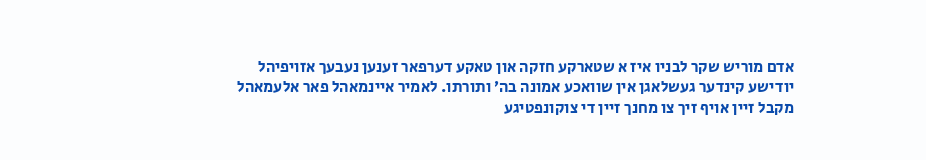אדם מוריש שקר לבניו איז א שטארקע חזקה און טאקע דערפאר זענען נעבעך אזויפיהל יודישע קינדער געשלאגן אין שוואכע אמונה בה׳ ותורתו. לאמיר איינמאהל פאר אלעמאהל מקבל זיין אויף זיך צו מחנך זיין די צוקונפטיגע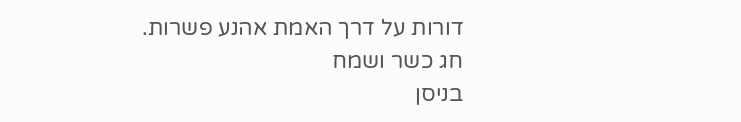דורות על דרך האמת אהנע פשרות.
חג כשר ושמח
בניסן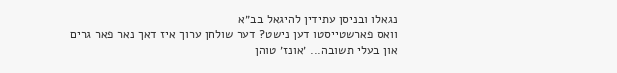נגאלו ובניסן עתידין להיגאל בב״א
וואס פארשטייסטו דען נישט? דער שולחן ערוך איז דאך נאר פאר גרים און בעלי תשובה... ׳אונז׳ טוהן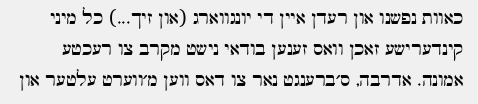כאוות נפשנו און רעדן איין די יונגווארג (און זיך...) כל מיני קינדערישע זאכן וואס זענען בודאי נישט מקרב צו רעכטע אמונה. אדרבה, ס׳ברענגט נאר צו דאס ווען מ׳ווערט עלטער און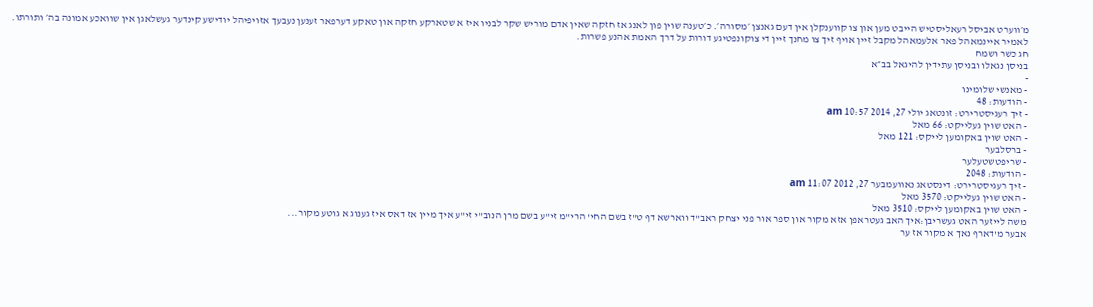מ׳ווערט אביסל רעאליסטיש הייבט מען און צו קווענקלן אין דעם גאנצן ׳מסורה׳. כ׳טענה שוין פון לאנג אז חזקה שאין אדם מוריש שקר לבניו איז א שטארקע חזקה און טאקע דערפאר זענען נעבעך אזויפיהל יודישע קינדער געשלאגן אין שוואכע אמונה בה׳ ותורתו. לאמיר איינמאהל פאר אלעמאהל מקבל זיין אויף זיך צו מחנך זיין די צוקונפטיגע דורות על דרך האמת אהנע פשרות.
חג כשר ושמח
בניסן נגאלו ובניסן עתידין להיגאל בב״א
-
- מאנשי שלומינו
- הודעות: 48
- זיך רעגיסטרירט: זונטאג יולי 27, 2014 10:57 am
- האט שוין געלייקט: 66 מאל
- האט שוין באקומען לייקס: 121 מאל
- ברסלבער
- שריפטשטעלער
- הודעות: 2048
- זיך רעגיסטרירט: דינסטאג נאוועמבער 27, 2012 11:07 am
- האט שוין געלייקט: 3570 מאל
- האט שוין באקומען לייקס: 3510 מאל
משה לייזער האט געשריבן:איך האב געטראפן אזא מקור און ספר אור פני יצחק ראב"ד ווארשא דף ט"ז בשם החי' הרי"מ זי"ע בשם מרן הנוב"י זי"ע איך מיין אז דאס איז גענוג א גוטע מקור...
אבער מ'דארף נאך א מקור אז ער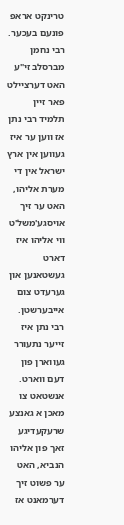טרינקט אראפ פונעם בעכער.
רבי נחמן מברסלב זי"ע האט דערציילט פאר זיין תלמיד רבי נתן אז ווען ער איז געווען אין ארץ ישראל אין די מערת אליהו, האט ער זיך אויסגע'משל'ט ווי אליהו איז דארט געשטאנען און גערעדט צום אייבערשטן. רבי נתן איז זייער נתעורר געווארן פון דעם ווארט. אנשטאט צו מאכן א גאנצע שרעקעדיגע זאך פון אליהו הנביא, האט ער פשוט זיך דערמאנט אז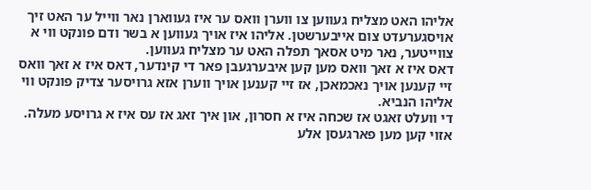אליהו האט מצליח געווען צו ווערן וואס ער איז געווארן נאר ווייל ער האט זיך אויסגערעדט צום אייבערשטן. אליהו איז אויך געווען א בשר ודם פונקט ווי א צווייטער, נאר מיט אסאך תפלה האט ער מצליח געווען.
דאס איז א זאך וואס מען קען איבערגעבן פאר די קינדער, דאס איז א זאך וואס זיי קענען אויך נאכמאכן, אז זיי קענען אויך ווערן אזא גרויסער צדיק פונקט ווי אליהו הנביא.
די וועלט זאגט אז שכחה איז א חסרון, און איך זאג אז עס איז א גרויסע מעלה. אזוי קען מען פארגעסן אלע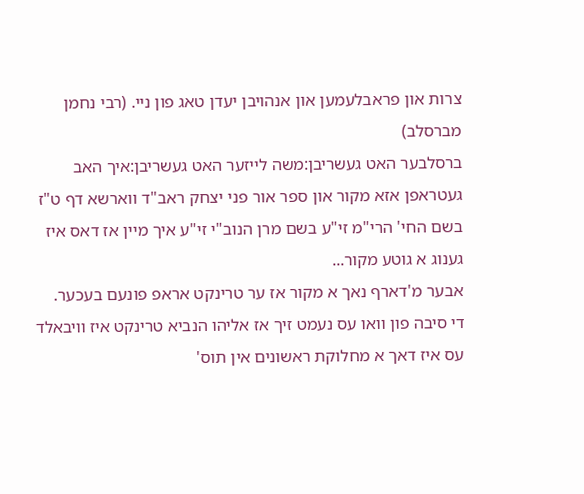צרות און פראבלעמען און אנהויבן יעדן טאג פון ניי. (רבי נחמן מברסלב)
ברסלבער האט געשריבן:משה לייזער האט געשריבן:איך האב געטראפן אזא מקור און ספר אור פני יצחק ראב"ד ווארשא דף ט"ז בשם החי' הרי"מ זי"ע בשם מרן הנוב"י זי"ע איך מיין אז דאס איז גענוג א גוטע מקור...
אבער מ'דארף נאך א מקור אז ער טרינקט אראפ פונעם בעכער.
די סיבה פון וואו עס נעמט זיך אז אליהו הנביא טרינקט איז וויבאלד עס איז דאך א מחלוקת ראשונים אין תוס'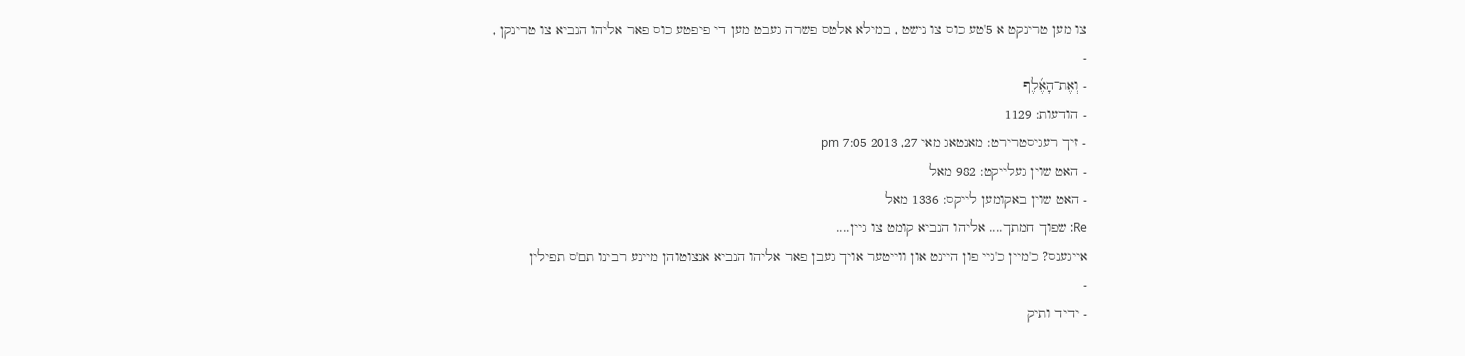צו מען טרינקט א 5'טע כוס צו נישט , במילא אלטס פשרה געבט מען די פיפטע כוס פאר אליהו הנביא צו טרינקן ,
-
- וְאֶת־הָאֶ֜לֶף
- הודעות: 1129
- זיך רעגיסטרירט: מאנטאג מאי 27, 2013 7:05 pm
- האט שוין געלייקט: 982 מאל
- האט שוין באקומען לייקס: 1336 מאל
Re: שפוך חמתך.... אליהו הנביא קומט צו גיין....
אייגענס? כ'מיין כ'גיי פון היינט און ווייטער אויך געבן פאר אליהו הנביא אנצוטוהן מיינע רבינו תם'ס תפילין
-
- ידיד ותיק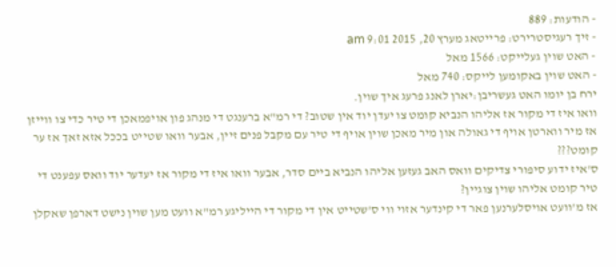- הודעות: 889
- זיך רעגיסטרירט: פרייטאג מערץ 20, 2015 9:01 am
- האט שוין געלייקט: 1566 מאל
- האט שוין באקומען לייקס: 740 מאל
ירח בן יומו האט געשריבן:יארן לאנג פרעג איך שוין.
וואו איז די מקור אז אליהו הנביא קומט צו יעדן יוד אין שטוב? די רמ"א ברענגט די מנהג פון אויפמאכן די טיר כדי צו ווייזן אז מיר ווארטן אויף די גאולה און מיר מאכן שוין אויף די טיר עם מקבל פנים זיין, אבער וואו שטייט בככל אזא זאך אז ער קומט???
ס'איז ידוע סיפורי צדיקים וואס האב געזען אליהו הנביא ביים סדר, אבער וואו איז די מקור אז יעדער יוד וואס עפענט די טיר קומט אליהו שוין צוגיין?
אז מ'וועט אויסלערנען פאר די קינדער אזוי ווי ס'שטייט אין די מקור די הייליגע רמ"א וועט מען שוין נישט דארפן שאקלן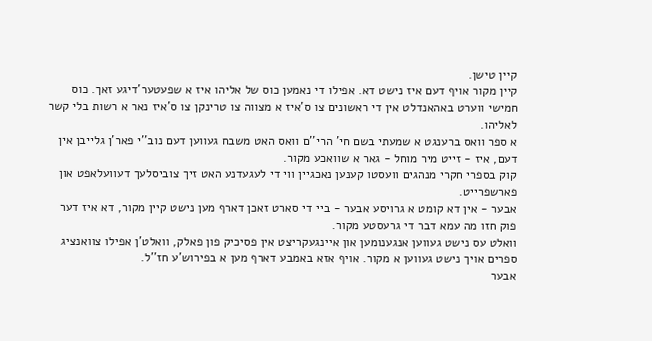קיין טישן.
קיין מקור אויף דעם איז נישט דא. אפילו די נאמען כוס של אליהו איז א שפעטער'דיגע זאך. כוס חמישי ווערט באהאנדלט אין די ראשונים צו ס'איז א מצווה צו טרינקן צו ס'איז נאר א רשות בלי קשר לאליהו.
א ספר וואס ברענגט א שמעתי בשם חי' הרי''ם וואס האט משבח געווען דעם נוב''י פאר'ן גלייבן אין דעם, איז - זייט מיר מוחל - גאר א שוואכע מקור.
קוק בספרי חקרי מנהגים וועסטו קענען נאכגיין ווי די לעגעדנע האט זיך צוביסלעך דעוועלאפט און פארשפרייט.
אבער - אין דא קומט א גרויסע אבער - ביי די סארט זאכן דארף מען נישט קיין מקור, דא איז דער פוק חזו מה עמא דבר די גרעסטע מקור.
וואלט עס נישט געווען אנגענומען און איינגעקריצט אין פסיכיק פון פאלק, וואלט'ן אפילו צוואנציג ספרים אויך נישט געווען א מקור. אויף אזא באמבע דארף מען א בפירוש'ע חז''ל.
אבער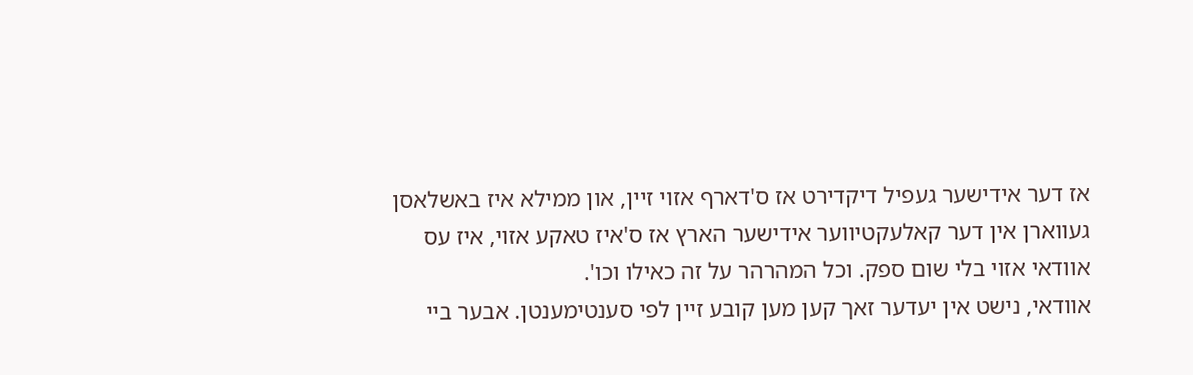אז דער אידישער געפיל דיקדירט אז ס'דארף אזוי זיין, און ממילא איז באשלאסן געווארן אין דער קאלעקטיווער אידישער הארץ אז ס'איז טאקע אזוי, איז עס אוודאי אזוי בלי שום ספק. וכל המהרהר על זה כאילו וכו'.
אוודאי, נישט אין יעדער זאך קען מען קובע זיין לפי סענטימענטן. אבער ביי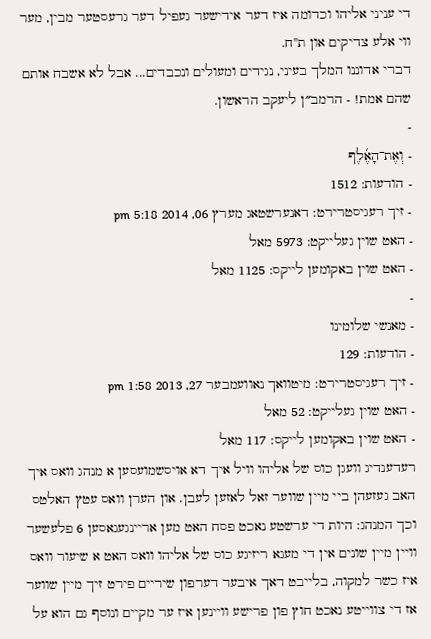די עניני אליהו וכדומה איז דער אידישער געפיל דער גרעסטער מבין, מער ווי אלע צדיקים און ת''ח.
דברי אדוננו המלך בעיני, נגידים ומעולים ונכבדים... אבל לא אשבח אותם שהם אמת! - הרמב״ן ליעקב הראשון.
-
- וְאֶת־הָאֶ֜לֶף
- הודעות: 1512
- זיך רעגיסטרירט: דאנערשטאג מערץ 06, 2014 5:18 pm
- האט שוין געלייקט: 5973 מאל
- האט שוין באקומען לייקס: 1125 מאל
-
- מאנשי שלומינו
- הודעות: 129
- זיך רעגיסטרירט: מיטוואך נאוועמבער 27, 2013 1:58 pm
- האט שוין געלייקט: 52 מאל
- האט שוין באקומען לייקס: 117 מאל
רעדענדיג וועגן כוס של אליהו וויל איך דא אויסשמועסען א מנהג וואס איך האב געזעהן ביי מיין שווער זאל לאזען לעבן. און הערן וואס עטץ האלטס
וכך המנהג: היות די ערשטע נאכט פסח האט מען אריינגעגאסען 6 פלעשער וויין מיין שונים אין די מעגא ריזיגע כוס של אליהו וואס האט א שיעור וואס איז כשר למקוה, בלייבט דאך איבער דערפון שיריים פירט זיך מיין שווער אז די צווייטע נאכט חוץ פון פרישע וויינען איז ער מקיים ונוסף גם הוא על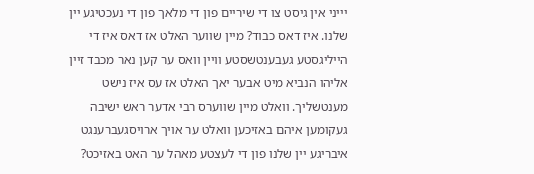יייני אין גיסט צו די שיריים פון די מלאך פון די נעכטיגע יין שלנו. איז דאס כבוד? מיין שווער האלט אז דאס איז די הייליגסטע געבענטשסטע וויין וואס ער קען נאר מכבד זיין אליהו הנביא מיט אבער יאך האלט אז עס איז נישט מענטשליך. וואלט מיין שווערס רבי אדער ראש ישיבה געקומען איהם באזיכען וואלט ער אויך ארויסגעברענגט איבריגע יין שלנו פון די לעצטע מאהל ער האט באזיכט?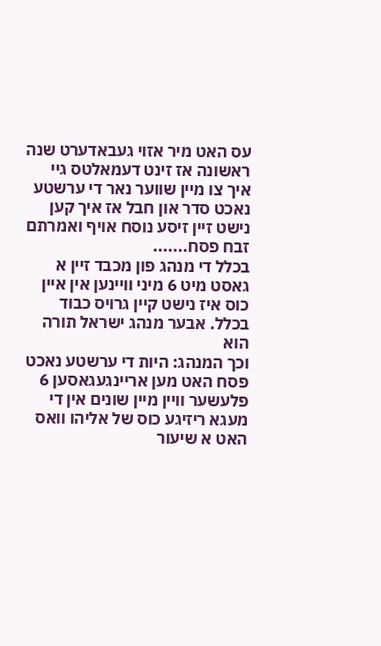עס האט מיר אזוי געבאדערט שנה ראשונה אז זינט דעמאלטס גיי איך צו מיין שווער נאר די ערשטע נאכט סדר און חבל אז איך קען נישט זיין זיסע נוסח אויף ואמרתם זבח פסח.......
בכלל די מנהג פון מכבד זיין א גאסט מיט 6 מיני וויינען אין איין כוס איז נישט קיין גרויס כבוד בכלל. אבער מנהג ישראל תורה הוא
וכך המנהג: היות די ערשטע נאכט פסח האט מען אריינגעגאסען 6 פלעשער וויין מיין שונים אין די מעגא ריזיגע כוס של אליהו וואס האט א שיעור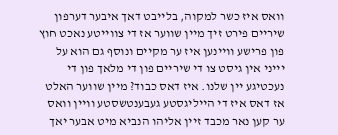וואס איז כשר למקוה, בלייבט דאך איבער דערפון שיריים פירט זיך מיין שווער אז די צווייטע נאכט חוץ פון פרישע וויינען איז ער מקיים ונוסף גם הוא על יייני אין גיסט צו די שיריים פון די מלאך פון די נעכטיגע יין שלנו. איז דאס כבוד? מיין שווער האלט אז דאס איז די הייליגסטע געבענטשסטע וויין וואס ער קען נאר מכבד זיין אליהו הנביא מיט אבער יאך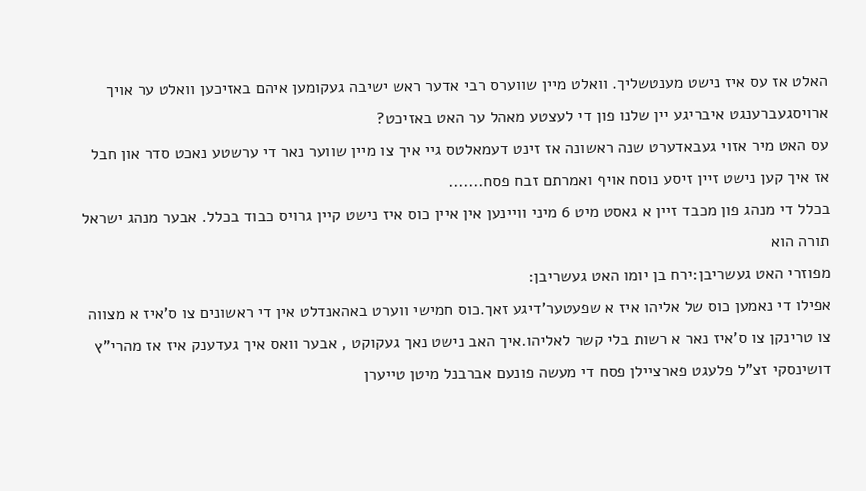האלט אז עס איז נישט מענטשליך. וואלט מיין שווערס רבי אדער ראש ישיבה געקומען איהם באזיכען וואלט ער אויך ארויסגעברענגט איבריגע יין שלנו פון די לעצטע מאהל ער האט באזיכט?
עס האט מיר אזוי געבאדערט שנה ראשונה אז זינט דעמאלטס גיי איך צו מיין שווער נאר די ערשטע נאכט סדר און חבל אז איך קען נישט זיין זיסע נוסח אויף ואמרתם זבח פסח.......
בכלל די מנהג פון מכבד זיין א גאסט מיט 6 מיני וויינען אין איין כוס איז נישט קיין גרויס כבוד בכלל. אבער מנהג ישראל תורה הוא
מפוזרי האט געשריבן:ירח בן יומו האט געשריבן:
אפילו די נאמען כוס של אליהו איז א שפעטער'דיגע זאך.כוס חמישי ווערט באהאנדלט אין די ראשונים צו ס'איז א מצווה צו טרינקן צו ס'איז נאר א רשות בלי קשר לאליהו.איך האב נישט נאך געקוקט , אבער וואס איך געדענק איז אז מהרי"ץ דושינסקי זצ"ל פלעגט פארציילן פסח די מעשה פונעם אברבנל מיטן טייערן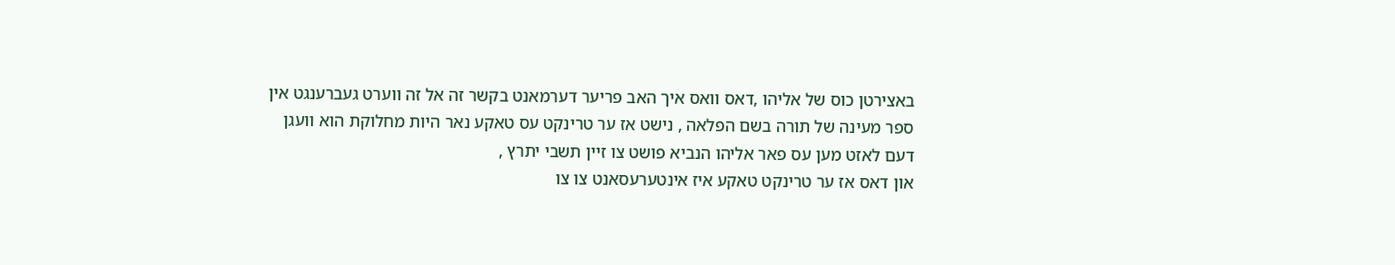באצירטן כוס של אליהו ,דאס וואס איך האב פריער דערמאנט בקשר זה אל זה ווערט געברענגט אין ספר מעינה של תורה בשם הפלאה , נישט אז ער טרינקט עס טאקע נאר היות מחלוקת הוא וועגן דעם לאזט מען עס פאר אליהו הנביא פושט צו זיין תשבי יתרץ ,
און דאס אז ער טרינקט טאקע איז אינטערעסאנט צו צו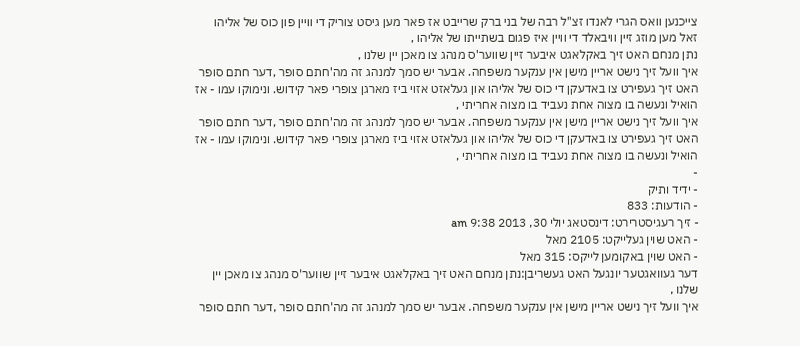צייכנען וואס הגרי לאנדו זצ"ל רבה של בני ברק שרייבט אז פאר מען גיסט צוריק די וויין פון כוס של אליהו זאל מען מוזג זיין וויבאלד די וויין איז פגום בשתייתו של אליהו ,
נתן מנחם האט זיך באקלאגט איבער זיין שווער'ס מנהג צו מאכן יין שלנו ,
איך וועל זיך נישט אריין מישן אין ענקער משפחה. אבער יש סמך למנהג זה מה'חתם סופר ,דער חתם סופר האט זיך געפירט צו באדעקן די כוס של אליהו און געלאזט אזוי ביז מארגן צופרי פאר קידוש. ונימוקו עמו - אז הואיל ונעשה בו מצוה אחת נעביד בו מצוה אחריתי ,
איך וועל זיך נישט אריין מישן אין ענקער משפחה. אבער יש סמך למנהג זה מה'חתם סופר ,דער חתם סופר האט זיך געפירט צו באדעקן די כוס של אליהו און געלאזט אזוי ביז מארגן צופרי פאר קידוש. ונימוקו עמו - אז הואיל ונעשה בו מצוה אחת נעביד בו מצוה אחריתי ,
-
- ידיד ותיק
- הודעות: 833
- זיך רעגיסטרירט: דינסטאג יולי 30, 2013 9:38 am
- האט שוין געלייקט: 2105 מאל
- האט שוין באקומען לייקס: 315 מאל
דער געוואגטער יונגעל האט געשריבן:נתן מנחם האט זיך באקלאגט איבער זיין שווער'ס מנהג צו מאכן יין שלנו ,
איך וועל זיך נישט אריין מישן אין ענקער משפחה. אבער יש סמך למנהג זה מה'חתם סופר ,דער חתם סופר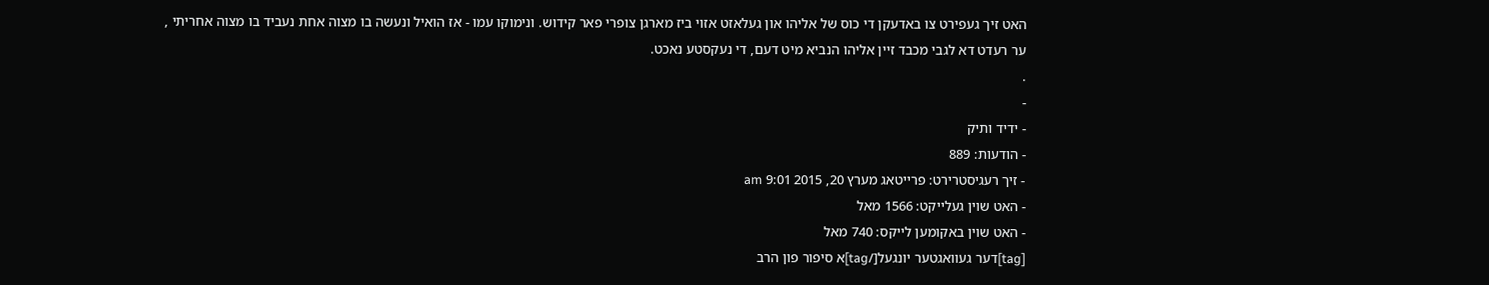האט זיך געפירט צו באדעקן די כוס של אליהו און געלאזט אזוי ביז מארגן צופרי פאר קידוש. ונימוקו עמו - אז הואיל ונעשה בו מצוה אחת נעביד בו מצוה אחריתי ,
ער רעדט דא לגבי מכבד זיין אליהו הנביא מיט דעם, די נעקסטע נאכט.
.
-
- ידיד ותיק
- הודעות: 889
- זיך רעגיסטרירט: פרייטאג מערץ 20, 2015 9:01 am
- האט שוין געלייקט: 1566 מאל
- האט שוין באקומען לייקס: 740 מאל
[tag]דער געוואגטער יונגעל[/tag]א סיפור פון הרב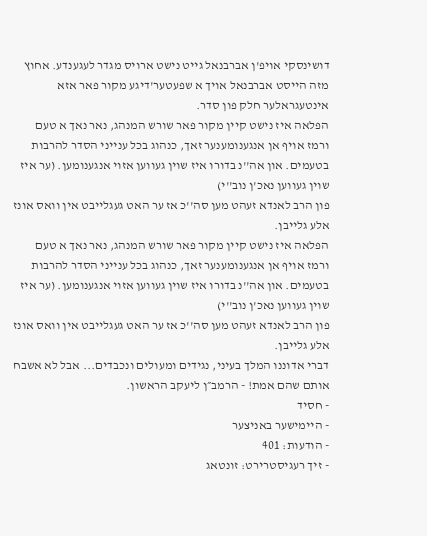דושינסקי אויפ'ן אברבנאל גייט נישט ארויס מגדר לעגענדע. אחוץ מזה הייסט אברבנאל אויך א שפעטער'דיגע מקור פאר אזא אינטעגראלער חלק פון סדר.
הפלאה איז נישט קיין מקור פאר שורש המנהג, נאר נאך א טעם ורמז אויף אן אנגענומענער זאך, כנהוג בכל ענייני הסדר להרבות בטעמים. און אה''נ בדורו איז שוין געווען אזוי אנגענומען. (ער איז שוין געווען נאכ'ן נוב''י)
פון הרב לאנדא זעהט מען סה''כ אז ער האט געגלייבט אין וואס אונז אלע גלייבן.
הפלאה איז נישט קיין מקור פאר שורש המנהג, נאר נאך א טעם ורמז אויף אן אנגענומענער זאך, כנהוג בכל ענייני הסדר להרבות בטעמים. און אה''נ בדורו איז שוין געווען אזוי אנגענומען. (ער איז שוין געווען נאכ'ן נוב''י)
פון הרב לאנדא זעהט מען סה''כ אז ער האט געגלייבט אין וואס אונז אלע גלייבן.
דברי אדוננו המלך בעיני, נגידים ומעולים ונכבדים... אבל לא אשבח אותם שהם אמת! - הרמב״ן ליעקב הראשון.
- חסיד
- היימישער באניצער
- הודעות: 401
- זיך רעגיסטרירט: זונטאג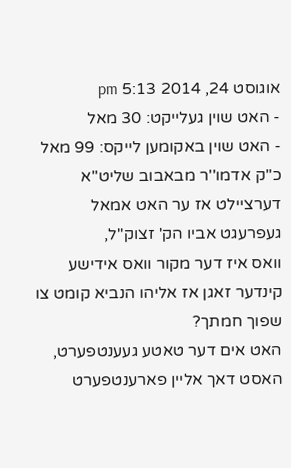אוגוסט 24, 2014 5:13 pm
- האט שוין געלייקט: 30 מאל
- האט שוין באקומען לייקס: 99 מאל
כ''ק אדמו''ר מבאבוב שליט''א דערציילט אז ער האט אמאל געפרעגט אביו הק' זצוק''ל,
וואס איז דער מקור וואס אידישע קינדער זאגן אז אליהו הנביא קומט צו שפוך חמתך?
האט אים דער טאטע געענטפערט,
האסט דאך אליין פארענטפערט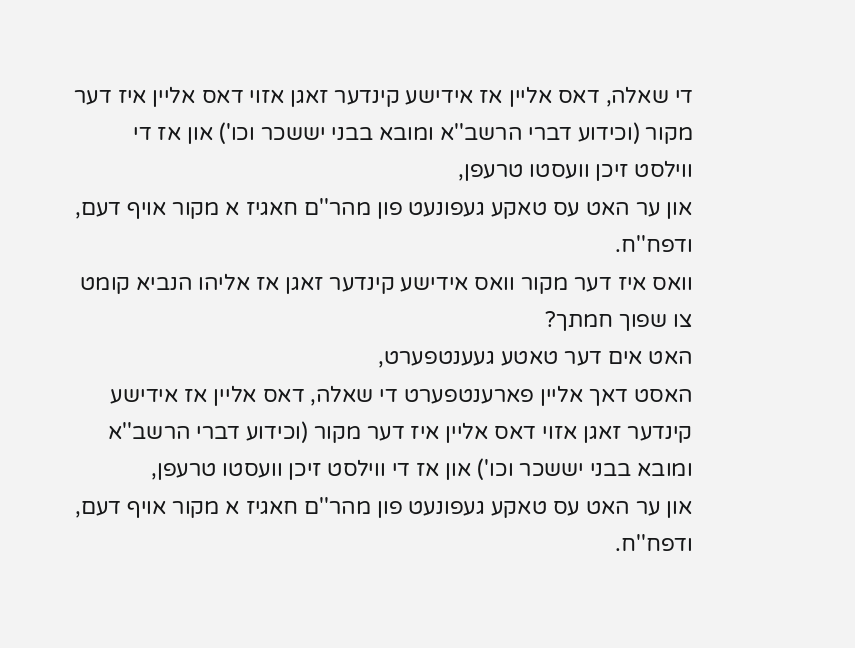די שאלה, דאס אליין אז אידישע קינדער זאגן אזוי דאס אליין איז דער מקור (וכידוע דברי הרשב''א ומובא בבני יששכר וכו') און אז די ווילסט זיכן וועסטו טרעפן,
און ער האט עס טאקע געפונעט פון מהר''ם חאגיז א מקור אויף דעם, ודפח''ח.
וואס איז דער מקור וואס אידישע קינדער זאגן אז אליהו הנביא קומט צו שפוך חמתך?
האט אים דער טאטע געענטפערט,
האסט דאך אליין פארענטפערט די שאלה, דאס אליין אז אידישע קינדער זאגן אזוי דאס אליין איז דער מקור (וכידוע דברי הרשב''א ומובא בבני יששכר וכו') און אז די ווילסט זיכן וועסטו טרעפן,
און ער האט עס טאקע געפונעט פון מהר''ם חאגיז א מקור אויף דעם, ודפח''ח.